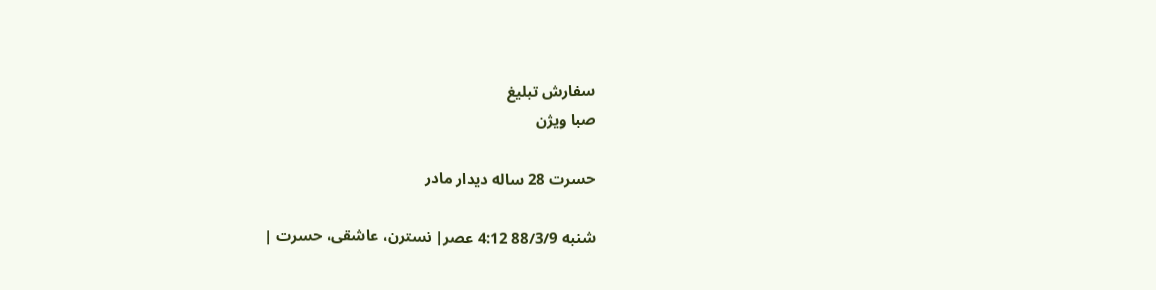سفارش تبلیغ
صبا ویژن

حسرت 28 ساله دیدار مادر

شنبه 88/3/9 4:12 عصر| نسترن، عاشقی، حسرت |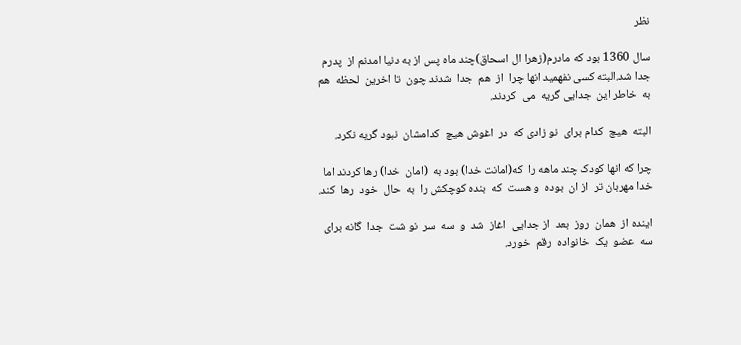نظر

سال 1360 بود که مادرم(زهرا ال اسحاق)چند ماه پس از به دنیا امدنم از  پدرم جدا شد.البته کسی نفهمید انها چرا  از  هم  جدا  شدند چون  تا اخرین  لحظه  هم  به  خاطر این  جدایی گریه  می  کردند.

البته  هیچ  کدام برای  نو زادی که  در  اغوش هیچ  کدامشان  نبود گریه نکرد.

چرا که انها کودک چند ماهه را  که(امانت خدا) بود به  (امان  خدا) رها کردند اما خدا مهربان تر  از ان  بوده  و هست  که  بنده کوچکش را  به  حال  خود  رها  کند.

اینده از  همان  روز  بعد  از جدایی  اغاز  شد  و  سه  سر  نو شت  جدا  گانه برای  سه  عضو  یک  خانواده  رقم  خورد.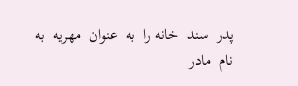پدر  سند  خانه را  به  عنوان  مهریه  به نام  مادر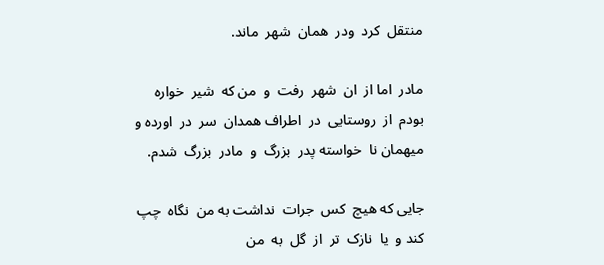منتقل  کرد  ودر  همان  شهر  ماند.

مادر  اما از  ان  شهر  رفت  و  من که  شیر  خواره  بودم  از  روستایی  در  اطراف همدان  سر  در  اورده و  میهمان نا  خواسته پدر  بزرگ  و  مادر  بزرگ  شدم.

جایی که هیچ  کس  جرات  نداشت به من  نگاه  چپ  کند و  یا  نازک  تر  از  گل  به  من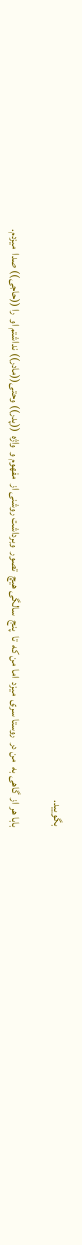بگویید.

بابا هر از  گاهی به  من در  روستا سری  میزد  اما من که  تا  پنج  سالگی هیچ  تصور  وبرداشت روشنی از  مفهوم و  واژه  ((پدر)) وحتی((مادر)) نداشتم او  را ((حاجی)) صدا  میزدم.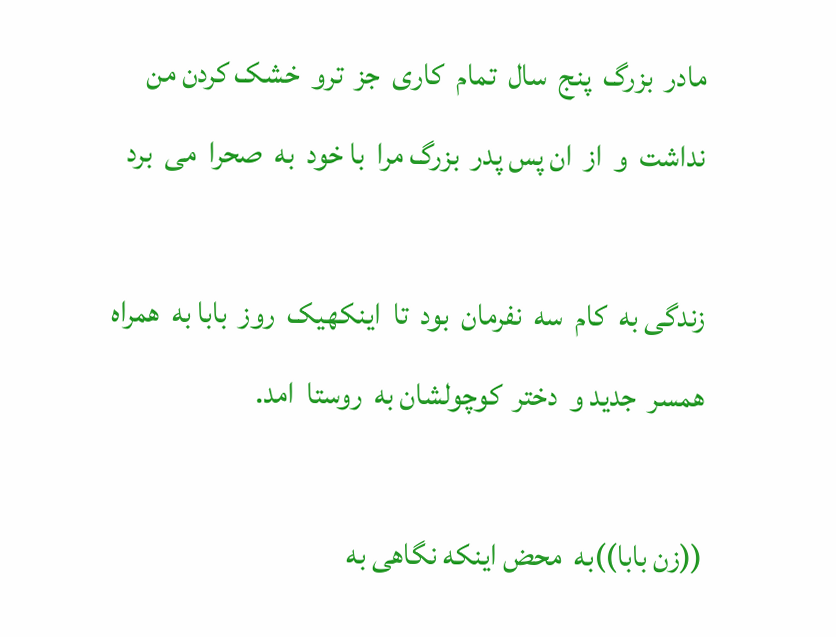مادر  بزرگ  پنج  سال  تمام  کاری  جز  ترو  خشک کردن من نداشت  و  از  ان پس پدر  بزرگ مرا  با خود  به  صحرا  می  برد

زندگی به  کام  سه  نفرمان  بود  تا  اینکهیک  روز  بابا به  همراه همسر  جدید و  دختر  کوچولشان به  روستا  امد.

((زن بابا))به  محض اینکه نگاهی به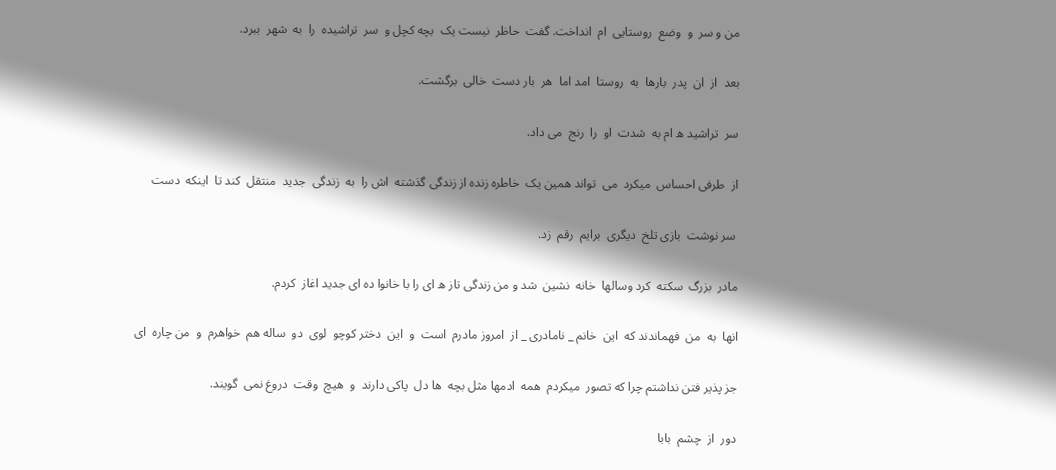من و سر  و  وضع  روستایی  ام  انداخت. گفت  حاظر  نیست یک  بچه کچل و  سر  تراشیده  را  به  شهر  ببرد.

بعد  از  ان  پدر  بارها  به  روستا  امد اما  هر  بار دست  خالی  برگشت.

سر  تراشید ه ام به  شدت  او  را  رنج  می داد.

از  طرفی احساس  میکرد  می  تواند همین یک  خاطره زنده از زندگی گذشته  اش را  به  زندگی  جدید  منتقل  کند تا  اینکه  دست

 سر نوشت  بازی تلخ  دیگری  برایم  رقم  زد.

مادر  بزرگ  سکته  کرد وسالها  خانه  نشین  شد و من زندگی تاز ه ای را با خانوا ده ای جدید اغاز  کردم.

انها  به  من  فهماندند که  این  خانم _ نامادری _ از  امروز مادرم  است  و  این  دختر کوچو  لوی  دو  ساله هم  خواهرم  و  من چاره  ای

جز پذیر فتن نداشتم چرا که تصور  میکردم  همه  ادمها مثل بچه  ها دل  پاکی دارند  و  هیچ  وقت  دروغ نمی  گویند.

دور  از  چشم  بابا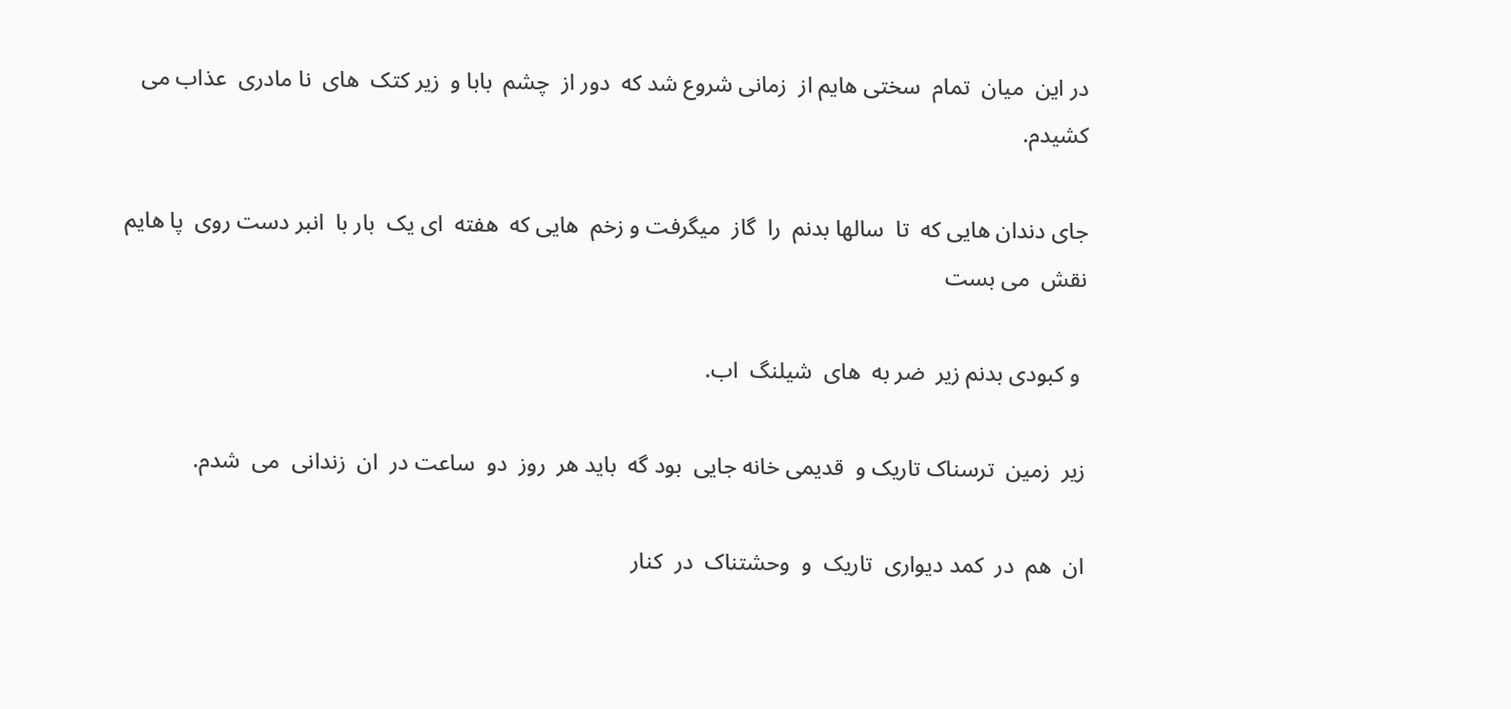در این  میان  تمام  سختی هایم از  زمانی شروع شد که  دور از  چشم  بابا و  زیر کتک  های  نا مادری  عذاب می کشیدم.

جای دندان هایی که  تا  سالها بدنم  را  گاز  میگرفت و زخم  هایی که  هفته  ای یک  بار با  انبر دست روی  پا هایم نقش  می بست

 و کبودی بدنم زیر  ضر به  های  شیلنگ  اب.

زیر  زمین  ترسناک تاریک و  قدیمی خانه جایی  بود گه  باید هر  روز  دو  ساعت در  ان  زندانی  می  شدم.

ان  هم  در  کمد دیواری  تاریک  و  وحشتناک  در  کنار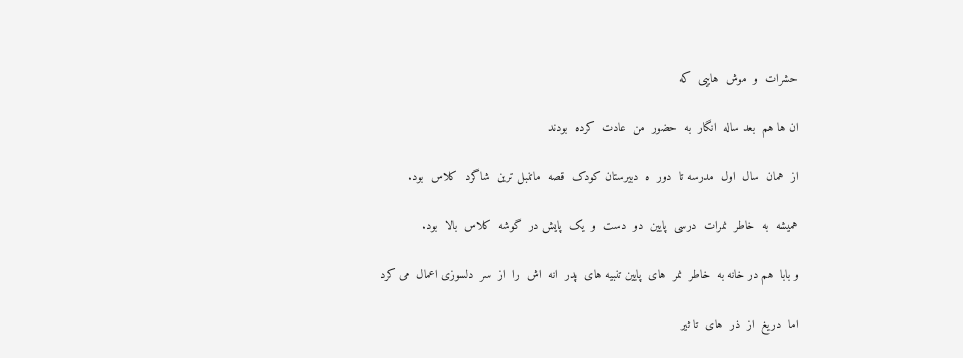حشرات  و  موش  هاییی  که

ان ها هم  بعد ساله  انگار  به  حضور  من  عادت  کرده  بودند

از  همان  سال  اول  مدرسه تا  دور  ه  دبیرستان کودک  قصه  ماتنبل ترین  شاگرد  کلاس  بود.

همیشه  به  خاطر  نمرات  درسی  پایین  دو  دست  و  یک  پایش در  گوشه  کلاس  بالا  بود.

و بابا  هم در خانه به  خاطر  نمر  های  پایین تنبیه های  پدر  انه  اش  را  از  سر  دلسوزی اعمال  می کرد

اما  دریغ  از  ذر  های  تا ثیر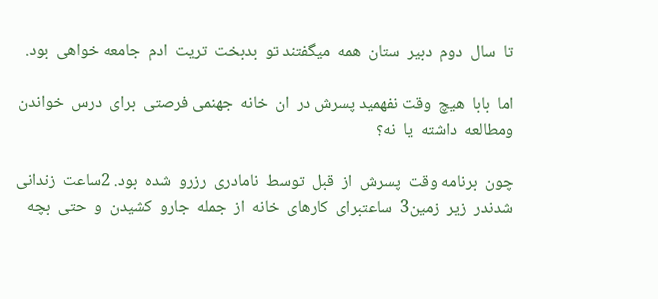تا  سال  دوم  دبیر  ستان  همه  میگفتند تو  بدبخت  تریت  ادم  جامعه خواهی  بود.

اما  بابا  هیچ  وقت نفهمید پسرش در  ان  خانه  جهنمی فرصتی  برای  درس  خواندن ومطالعه  داشته  یا  نه؟

چون  برنامه وقت  پسرش  از  قبل  توسط  نامادری  رزرو  شده  بود. 2ساعت  زندانی  شدندر  زیر  زمین3  ساعتبرای  کارهای  خانه  از  جمله  جارو  کشیدن  و  حتی  بچه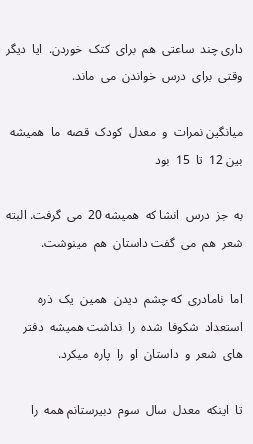داری چند  ساعتی  هم  برای  کتک  خوردن.  ایا  دیگر  وقتی  برای  درس  خواندن  می  ماند.

میانگین نمرات  و  معدل  کودک  قصه  ما  همیشه  بین 12  تا  15  بود

به  جز  درس  انشا که  همیشه 20  می  گرفت. البته  شعر  هم  می  گفت داستان  هم  مینوشت.

اما  نامادری  که چشم  دیدن  همین  یک  ذره  استعداد  شکوفا  شده  را  نداشت همیشه  دفتر  های  شعر  و  داستان  او  را  پاره  میکرد.

تا  اینکه  معدل  سال  سوم  دبیرستانم همه  را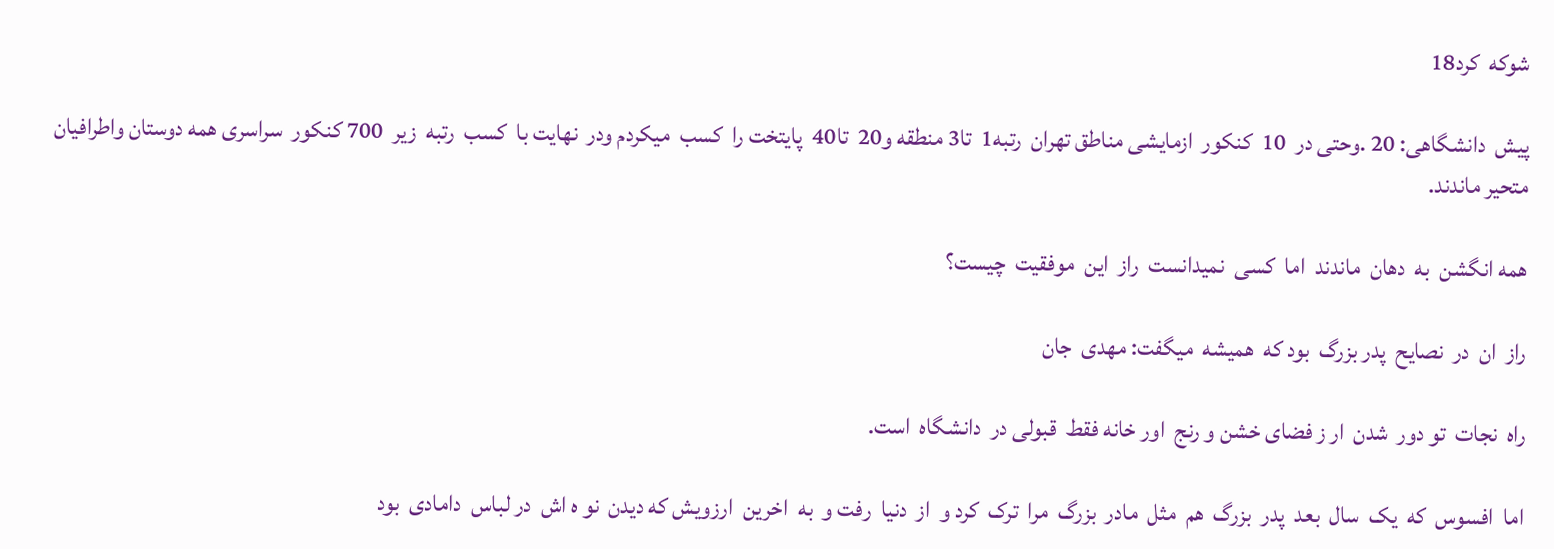شوکه  کرد18

پیش  دانشگاهی: 20 .وحتی در  10  کنکور  ازمایشی مناطق تهران  رتبه1  تا3 منطقه و20  تا40  پایتخت را  کسب  میکردم ودر  نهایت با  کسب  رتبه  زیر  700 کنکور  سراسری همه دوستان واطرافیان متحیر ماندند.

همه انگشن  به  دهان  ماندند  اما  کسی  نمیدانست  راز  این  موفقیت  چیست؟

راز  ان  در  نصایح  پدر بزرگ  بود که  همیشه  میگفت: مهدی  جان

راه  نجات  تو دور  شدن  ار ز فضای خشن و رنج  اور خانه فقط  قبولی در  دانشگاه  است.

اما  افسوس  که  یک  سال  بعد  پدر  بزرگ  هم  مثل  مادر  بزرگ  مرا  ترک  کرد و  از  دنیا  رفت و  به  اخرین  ارزویش که دیدن  نو ه اش  در لباس  دامادی  بود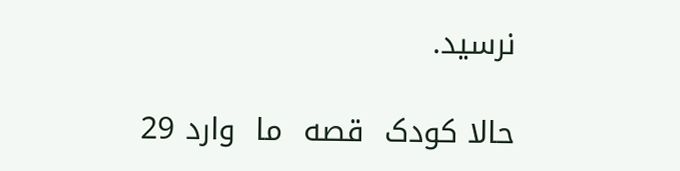نرسید.

حالا کودک  قصه  ما  وارد 29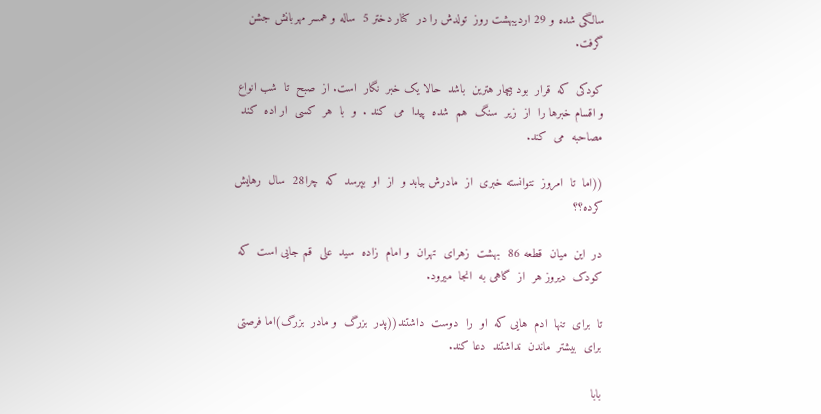سالگی شده و 29 اردیبهشت روز  تولدش را در  کنار دختر 5  ساله و همسر مهربانش جشن  گرفت.

کودکی  که  قرار  بود بیچار هترین  باشد  حالا یک خبر  نگار  است. از  صبح  تا  شب انواع  و اقسام خبرها را  از  زیر  سنگ  هم  شده  پیدا  می  کند .  و  با  هر  کسی  ار اده  کند  مصاحبه  می  کند.

((اما  تا  امروز  نتوانسته خبری  از  مادرش بیابد و  از  او  بپرسد  که  چرا28  سال  رهایش کرده؟؟

در  این  میان  قطعه 86  بهشت  زهرای  تهران  و امام  زاده  سید  علی  قم جایی است  که کودک  دیروز هر  از  گاهی به  انجا  میرود.

تا  برای  تنها  ادم  هایی که  او  را  دوست  داشتند((پدر  بزرگ  و مادر  بزرگ)اما فرصتی  برای  بیشتر  ماندن  نداشتند  دعا کند.

بابا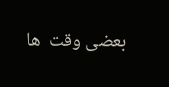بعضی وقت  ها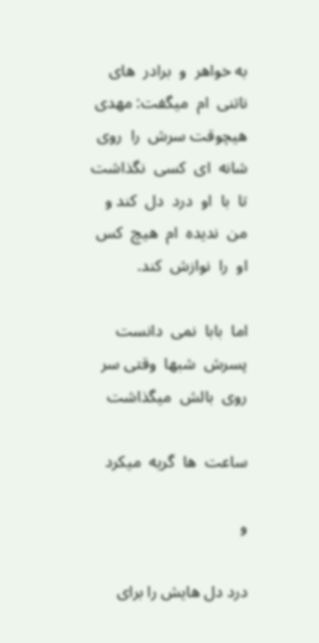به خواهر  و  برادر  های ناتنی  ام  میگفت: مهدی  هیچوقت سرش  را  روی  شانه  ای  کسی  نگذاشت تا  با  او  درد  دل  کند و  من  ندیده  ام  هیچ  کس  او  را  نوازش  کند.

اما  بابا  نمی  دانست  پسرش  شبها  وقتی سر  روی  بالش  میگذاشت

ساعت  ها  گریه  میکرد

و

درد دل هایش را برای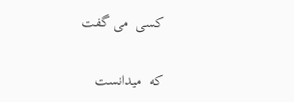کسی  می گفت

که  میدانست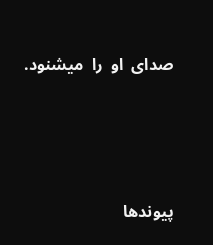صدای  او  را  میشنود.




پیوند‌ها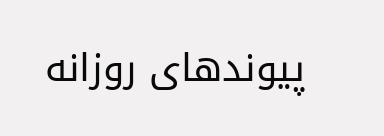پیوند‌های روزانه